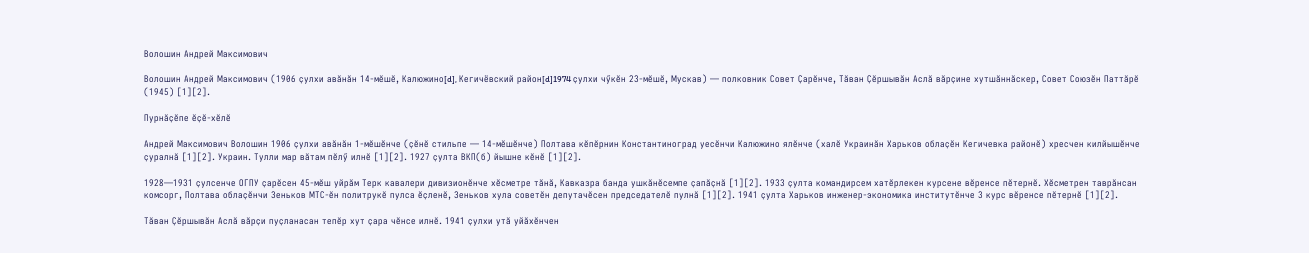Волошин Андрей Максимович

Волошин Андрей Максимович (1906 ҫулхи авӑнӑн 14-мӗшӗ, Калюжино[d], Кегичёвский район[d]1974 ҫулхи чӳкӗн 23-мӗшӗ, Мускав) — полковник Совет Ҫарӗнче, Тӑван Ҫӗршывӑн Аслӑ вӑрҫине хутшӑннӑскер, Совет Союзӗн Паттӑрӗ (1945) [1][2].

Пурнӑҫӗпе ӗҫӗ-хӗлӗ

Андрей Максимович Волошин 1906 ҫулхи авӑнӑн 1-мӗшӗнче (ҫӗнӗ стильпе — 14-мӗшӗнче) Полтава кӗпӗрнин Константиноград уесӗнчи Калюжино ялӗнче (халӗ Украинӑн Харьков облаҫӗн Кегичевка районӗ) хресчен килйышӗнче ҫуралнӑ [1][2]. Украин. Тулли мар вӑтам пӗлӳ илнӗ [1][2]. 1927 ҫулта ВКП(б) йышне кӗнӗ [1][2].

1928—1931 ҫулсенче ОГПУ ҫарӗсен 45-мӗш уйрӑм Терк кавалери дивизионӗнче хӗсметре тӑнӑ, Кавказра банда ушкӑнӗсемпе ҫапӑҫнӑ [1][2]. 1933 ҫулта командирсем хатӗрлекен курсене вӗренсе пӗтернӗ. Хӗсметрен таврӑнсан комсорг, Полтава облаҫӗнчи Зеньков МТС-ӗн политрукӗ пулса ӗҫленӗ, Зеньков хула советӗн депутачӗсен председателӗ пулнӑ [1][2]. 1941 ҫулта Харьков инженер-экономика институтӗнче 3 курс вӗренсе пӗтернӗ [1][2].

Тӑван Ҫӗршывӑн Аслӑ вӑрҫи пуҫланасан тепӗр хут ҫара чӗнсе илнӗ. 1941 ҫулхи утӑ уйӑхӗнчен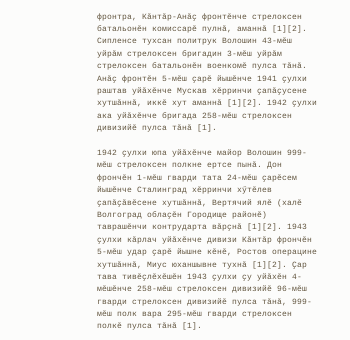фронтра, Кӑнтӑр-Анӑҫ фронтӗнче стрелоксен батальонӗн комиссарӗ пулнӑ, аманнӑ [1][2]. Сипленсе тухсан политрук Волошин 43-мӗш уйрӑм стрелоксен бригадин 3-мӗш уйрӑм стрелоксен батальонӗн военкомӗ пулса тӑнӑ. Анӑҫ фронтӗн 5-мӗш ҫарӗ йышӗнче 1941 ҫулхи раштав уйӑхӗнче Мускав хӗрринчи ҫапӑҫусене хутшӑннӑ, иккӗ хут аманнӑ [1][2]. 1942 ҫулхи ака уйӑхӗнче бригада 258-мӗш стрелоксен дивизийӗ пулса тӑнӑ [1].

1942 ҫулхи юпа уйӑхӗнче майор Волошин 999-мӗш стрелоксен полкне ертсе пынӑ. Дон фрончӗн 1-мӗш гварди тата 24-мӗш ҫарӗсем йышӗнче Сталинград хӗрринчи хӳтӗлев ҫапӑҫӑвӗсене хутшӑннӑ, Вертячий ялӗ (халӗ Волгоград облаҫӗн Городище районӗ) таврашӗнчи контрударта вӑрҫнӑ [1][2]. 1943 ҫулхи кӑрлач уйӑхӗнче дивизи Кӑнтӑр фрончӗн 5-мӗш удар ҫарӗ йышне кӗнӗ, Ростов операцине хутшӑннӑ, Миус юханшывне тухнӑ [1][2]. Ҫар тава тивӗҫлӗхӗшӗн 1943 ҫулхи ҫу уйӑхӗн 4-мӗшӗнче 258-мӗш стрелоксен дивизийӗ 96-мӗш гварди стрелоксен дивизийӗ пулса тӑнӑ, 999-мӗш полк вара 295-мӗш гварди стрелоксен полкӗ пулса тӑнӑ [1].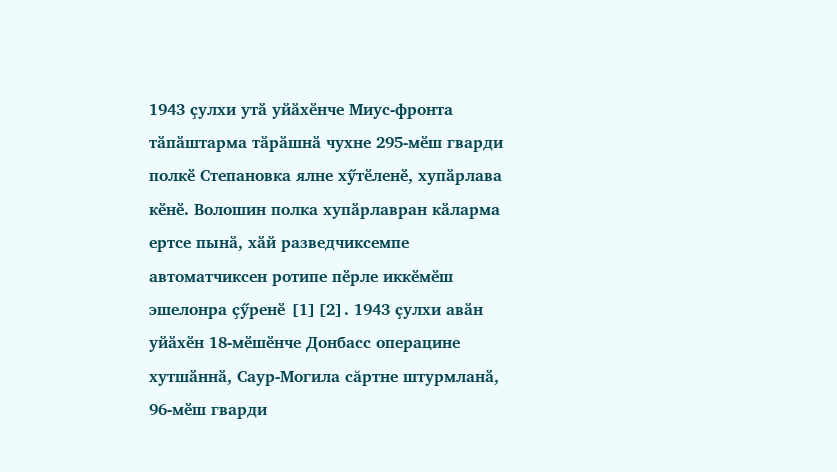1943 ҫулхи утӑ уйӑхӗнче Миус-фронта тӑпӑштарма тӑрӑшнӑ чухне 295-мӗш гварди полкӗ Степановка ялне хӳтӗленӗ, хупӑрлава кӗнӗ. Волошин полка хупӑрлавран кӑларма ертсе пынӑ, хӑй разведчиксемпе автоматчиксен ротипе пӗрле иккӗмӗш эшелонра ҫӳренӗ [1][2]. 1943 ҫулхи авӑн уйӑхӗн 18-мӗшӗнче Донбасс операцине хутшӑннӑ, Саур-Могила сăртне штурмланӑ, 96-мӗш гварди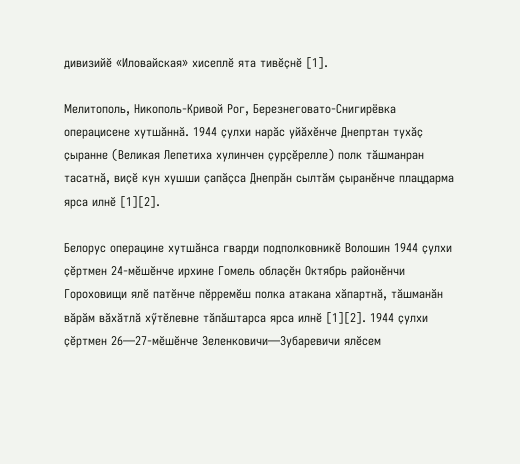дивизийӗ «Иловайская» хисеплӗ ята тивӗҫнӗ [1].

Мелитополь, Никополь-Кривой Рог, Березнеговато-Снигирёвка операцисене хутшӑннӑ. 1944 ҫулхи нарӑс уйӑхӗнче Днепртан тухӑҫ ҫыранне (Великая Лепетиха хулинчен ҫурҫӗрелле) полк тӑшманран тасатнӑ, виҫӗ кун хушши ҫапӑҫса Днепрӑн сылтӑм ҫыранӗнче плацдарма ярса илнӗ [1][2].

Белорус операцине хутшӑнса гварди подполковникӗ Волошин 1944 ҫулхи ҫӗртмен 24-мӗшӗнче ирхине Гомель облаҫӗн Октябрь районӗнчи Гороховищи ялӗ патӗнче пӗрремӗш полка атакана хӑпартнӑ, тӑшманӑн вӑрӑм вӑхӑтлӑ хӳтӗлевне тӑпӑштарса ярса илнӗ [1][2]. 1944 ҫулхи ҫӗртмен 26—27-мӗшӗнче Зеленковичи—Зубаревичи ялӗсем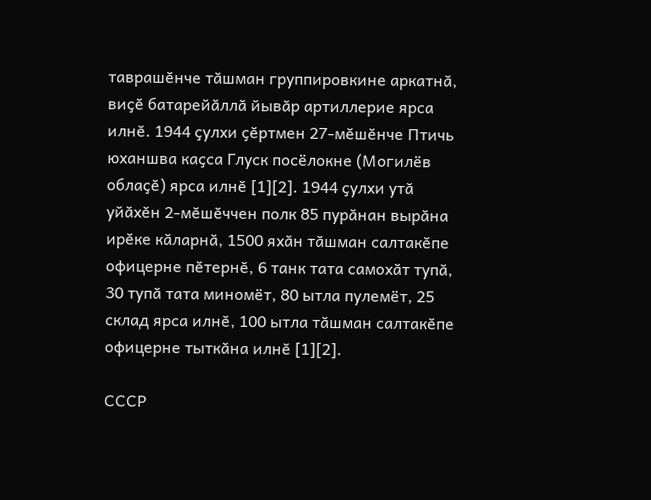таврашӗнче тӑшман группировкине аркатнӑ, виҫӗ батарейӑллӑ йывӑр артиллерие ярса илнӗ. 1944 ҫулхи ҫӗртмен 27-мӗшӗнче Птичь юханшва каҫса Глуск посёлокне (Могилёв облаҫӗ) ярса илнӗ [1][2]. 1944 ҫулхи утӑ уйӑхӗн 2-мӗшӗччен полк 85 пурӑнан вырӑна ирӗке кӑларнӑ, 1500 яхӑн тӑшман салтакӗпе офицерне пӗтернӗ, 6 танк тата самохӑт тупӑ, 30 тупӑ тата миномёт, 80 ытла пулемёт, 25 склад ярса илнӗ, 100 ытла тӑшман салтакӗпе офицерне тыткӑна илнӗ [1][2].

СССР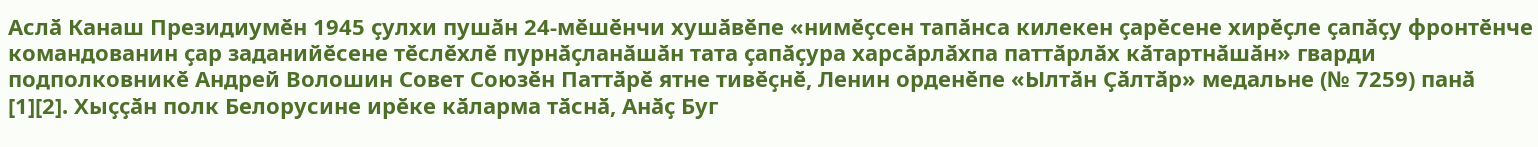Аслӑ Канаш Президиумӗн 1945 ҫулхи пушӑн 24-мӗшӗнчи хушӑвӗпе «нимӗҫсен тапӑнса килекен ҫарӗсене хирӗҫле ҫапӑҫу фронтӗнче командованин ҫар заданийӗсене тӗслӗхлӗ пурнӑҫланӑшӑн тата ҫапӑҫура харсӑрлӑхпа паттӑрлӑх кӑтартнӑшӑн» гварди подполковникӗ Андрей Волошин Совет Союзӗн Паттӑрӗ ятне тивӗҫнӗ, Ленин орденӗпе «Ылтӑн Ҫӑлтӑр» медальне (№ 7259) панӑ [1][2]. Хыҫҫӑн полк Белорусине ирӗке кӑларма тӑснӑ, Анӑҫ Буг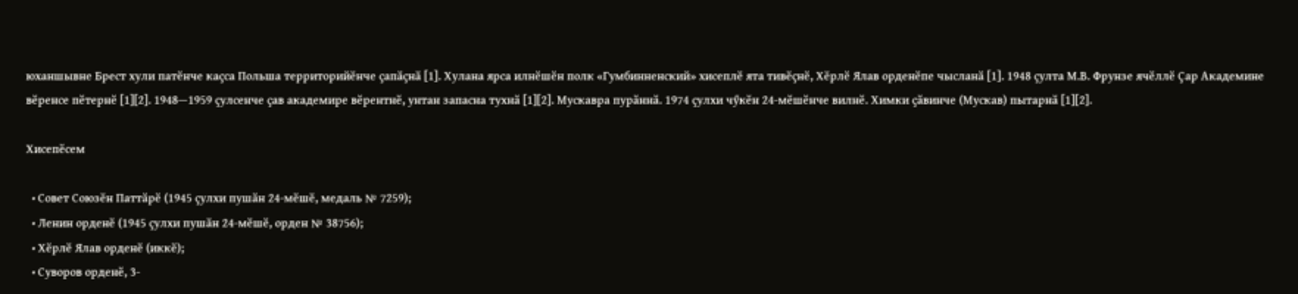юханшывне Брест хули патӗнче каҫса Польша территорийӗнче ҫапӑҫнӑ [1]. Хулана ярса илнӗшӗн полк «Гумбинненский» хисеплӗ ята тивӗҫнӗ, Хӗрлӗ Ялав орденӗпе чысланӑ [1]. 1948 ҫулта М.В. Фрунзе ячӗллӗ Ҫар Академине вӗренсе пӗтернӗ [1][2]. 1948—1959 ҫулсенче ҫав академире вӗрентнӗ, унтан запасна тухнӑ [1][2]. Мускавра пурӑннӑ. 1974 ҫулхи чӳкӗн 24-мӗшӗнче вилнӗ. Химки ҫӑвинче (Мускав) пытарнӑ [1][2].

Хисепӗсем

  • Совет Союзӗн Паттӑрӗ (1945 ҫулхи пушӑн 24-мӗшӗ, медаль № 7259);
  • Ленин орденӗ (1945 ҫулхи пушӑн 24-мӗшӗ, орден № 38756);
  • Хӗрлӗ Ялав орденӗ (иккӗ);
  • Суворов орденӗ, 3-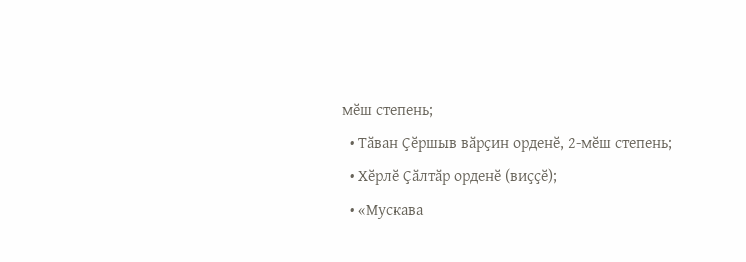мӗш степень;
  • Тӑван Ҫӗршыв вӑрҫин орденӗ, 2-мӗш степень;
  • Хӗрлӗ Ҫӑлтӑр орденӗ (виҫҫӗ);
  • «Мускава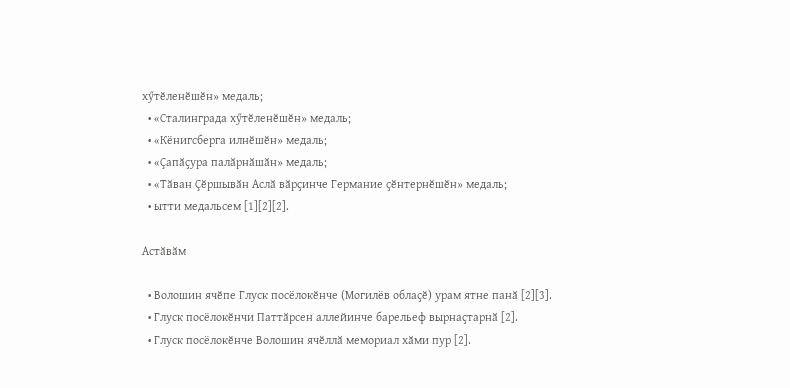хӳтӗленӗшӗн» медаль;
  • «Сталинграда хӳтӗленӗшӗн» медаль;
  • «Кёнигсберга илнӗшӗн» медаль;
  • «Ҫапӑҫура палӑрнӑшӑн» медаль;
  • «Тӑван Ҫӗршывӑн Аслӑ вӑрҫинче Германие ҫӗнтернӗшӗн» медаль;
  • ытти медальсем [1][2][2].

Астӑвӑм

  • Волошин ячӗпе Глуск посёлокӗнче (Могилёв облаҫӗ) урам ятне панӑ [2][3].
  • Глуск посёлокӗнчи Паттӑрсен аллейинче барельеф вырнаҫтарнӑ [2].
  • Глуск посёлокӗнче Волошин ячӗллӑ мемориал хӑми пур [2].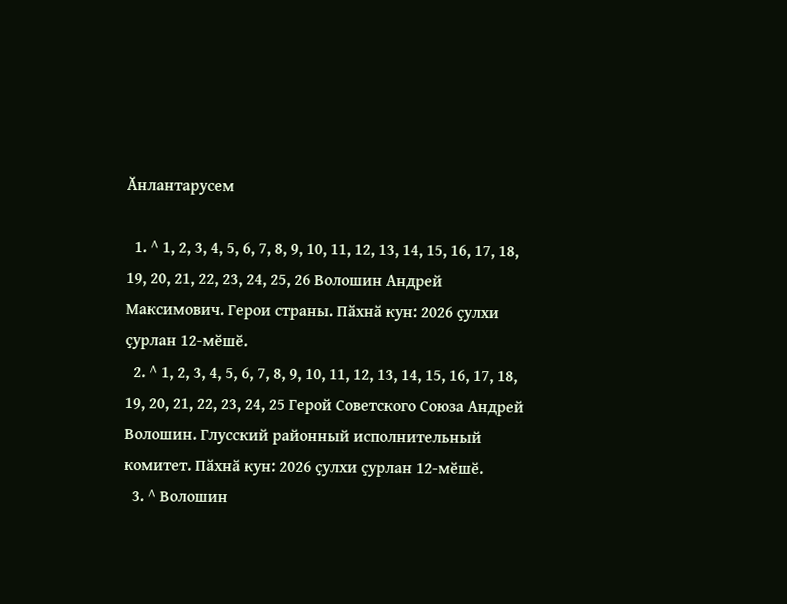Ӑнлантарусем

  1. ^ 1, 2, 3, 4, 5, 6, 7, 8, 9, 10, 11, 12, 13, 14, 15, 16, 17, 18, 19, 20, 21, 22, 23, 24, 25, 26 Волошин Андрей Максимович. Герои страны. Пӑхнӑ кун: 2026 ҫулхи ҫурлан 12-мӗшӗ.
  2. ^ 1, 2, 3, 4, 5, 6, 7, 8, 9, 10, 11, 12, 13, 14, 15, 16, 17, 18, 19, 20, 21, 22, 23, 24, 25 Герой Советского Союза Андрей Волошин. Глусский районный исполнительный комитет. Пӑхнӑ кун: 2026 ҫулхи ҫурлан 12-мӗшӗ.
  3. ^ Волошин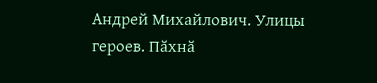Андрей Михайлович. Улицы героев. Пӑхнӑ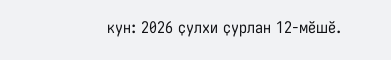кун: 2026 ҫулхи ҫурлан 12-мӗшӗ.